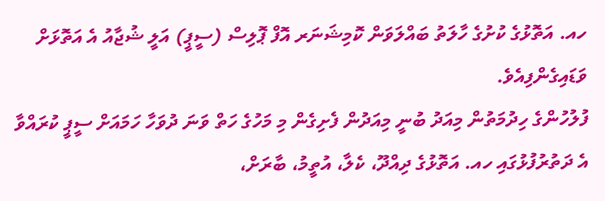ހއ. އަތޮޅުގެ ކުށުގެ ހާލަތު ބައްލަވަން ކޮމިޝަނަރ އޮފް ޕޮލިސް (ސީޕީ) އަލީ ޝުޖާއު އެ އަތޮޅަށް ވަޑައިގެންފިއެވެ.
ފުލުހުންގެ ހިދުމަތުން މިއަދު ބުނީ މިއަދުން ފެށިގެން މި މަހުގެ ހަތް ވަނަ ދުވަހާ ހަމައަށް ސީޕީ ކުރައްވާ އެ ދަތުރުފުޅުގައި ހއ. އަތޮޅުގެ ދިއްދޫ، ކެލާ، އުތީމު، ބާރަށް،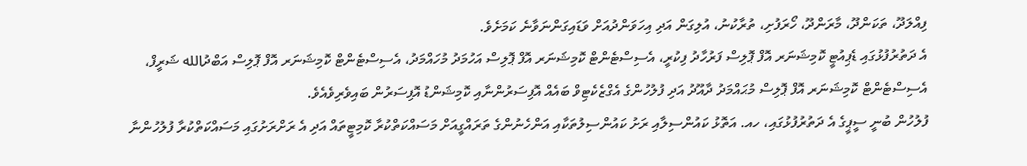ފިއްލަދޫ، ތަކަންދޫ، މާރަންދޫ، ހޯރަފުށި، ތުރާކުނު، އުލިގަން އަދި އިހަވަންދުއަށް ވަޑައިގަންނަވާނެ ކަމަށެވެ.
އެ ދަތުރުފުޅުގައި ޑެޕިއުޓީ ކޮމިޝަނަރ އޮފް ޕޮލިސް ފަރުހާދު ފިކުރީ، އެސިސްޓެންޓް ކޮމިޝަނަރ އޮފް ޕޮލިސް އަހުމަދު މުހައްމަދު، އެސިސްޓެންޓް ކޮމިޝަނަރ އޮފް ޕޮލިސް އަބްދުالله ޝަރީފް، އެސިސްޓެންޓް ކޮމިޝަނަރ އޮފް ޕޮލިސް މުޙައްމަދު ދާއޫދު އަދި ފުލުހުންގެ އެގްޒެކެޓިވް ބައެއް އޮފިސަރުންނާއި ކޮމިޝަންޑު އޮފިސަރުން ބައިވެރިވެއެވެ.
ފުލުހުން ބުނީ ސީޕީގެ އެ ދަތުރުފުޅުގައި، ހއ. އަތޮޅު ކައުންސިލާއި ރަށު ކައުންސިލުތަކާއި އަންހެނުންގެ ތަރައްގީއަށް މަސައްކަތްކުރާ ކޮމިޓީތައް އަދި އެ ރަށްރަށުގައި މަސައްކަތްކުރާ ފުލުހުންނާ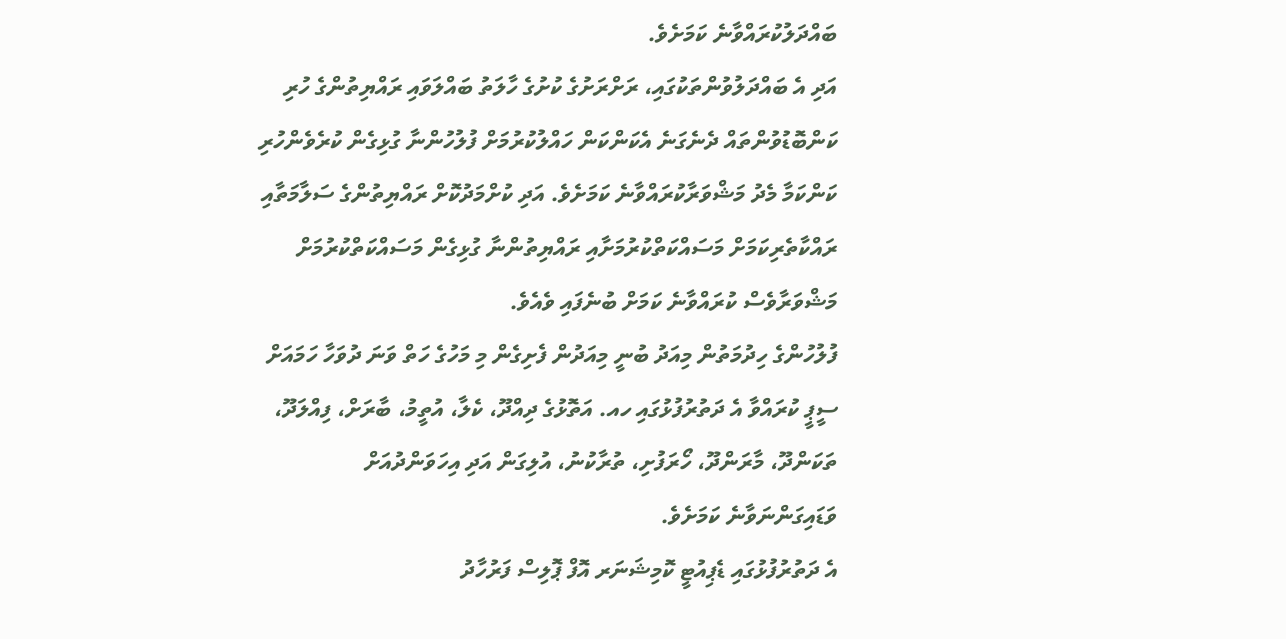ބައްދަލުކުރައްވާނެ ކަމަށެވެ.
އަދި އެ ބައްދަލުވުންތަކުގައި، ރަށްރަށުގެ ކުށުގެ ހާލަތު ބައްލަވައި ރައްޔިތުންގެ ހުރި ކަންބޮޑުވުންތައް ދެނެގަނެ އެކަންކަން ހައްލުކުރުމަށް ފުލުހުންނާ ގުޅިގެން ކުރެވެންހުރި ކަންކަމާ މެދު މަޝްވަރާކުރައްވާނެ ކަމަށެވެ. އަދި ކުށްމަދުކޮށް ރައްޔިތުންގެ ސަލާމަތާއި ރައްކާތެރިކަމަށް މަސައްކަތްކުރުމަށާއި ރައްޔިތުންނާ ގުޅިގެން މަސައްކަތްކުރުމަށް މަޝްވަރާވެސް ކުރައްވާނެ ކަމަށް ބުނެފައި ވެއެވެ.
ފުލުހުންގެ ހިދުމަތުން މިއަދު ބުނީ މިއަދުން ފެށިގެން މި މަހުގެ ހަތް ވަނަ ދުވަހާ ހަމައަށް ސީޕީ ކުރައްވާ އެ ދަތުރުފުޅުގައި ހއ. އަތޮޅުގެ ދިއްދޫ، ކެލާ، އުތީމު، ބާރަށް، ފިއްލަދޫ، ތަކަންދޫ، މާރަންދޫ، ހޯރަފުށި، ތުރާކުނު، އުލިގަން އަދި އިހަވަންދުއަށް ވަޑައިގަންނަވާނެ ކަމަށެވެ.
އެ ދަތުރުފުޅުގައި ޑެޕިއުޓީ ކޮމިޝަނަރ އޮފް ޕޮލިސް ފަރުހާދު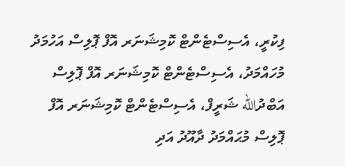ފިކުރީ، އެސިސްޓެންޓް ކޮމިޝަނަރ އޮފް ޕޮލިސް އަހުމަދު މުހައްމަދު، އެސިސްޓެންޓް ކޮމިޝަނަރ އޮފް ޕޮލިސް އަބްދުالله ޝަރީފް، އެސިސްޓެންޓް ކޮމިޝަނަރ އޮފް ޕޮލިސް މުޙައްމަދު ދާއޫދު އަދި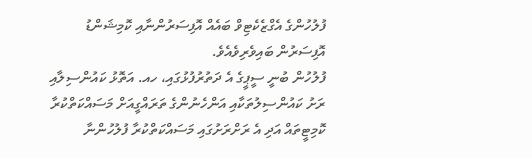ފުލުހުންގެ އެގްޒެކެޓިވް ބައެއް އޮފިސަރުންނާއި ކޮމިޝަންޑު އޮފިސަރުން ބައިވެރިވެއެވެ.
ފުލުހުން ބުނީ ސީޕީގެ އެ ދަތުރުފުޅުގައި، ހއ. އަތޮޅު ކައުންސިލާއި ރަށު ކައުންސިލުތަކާއި އަންހެނުންގެ ތަރައްގީއަށް މަސައްކަތްކުރާ ކޮމިޓީތައް އަދި އެ ރަށްރަށުގައި މަސައްކަތްކުރާ ފުލުހުންނާ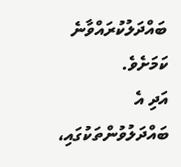ބައްދަލުކުރައްވާނެ ކަމަށެވެ.
އަދި އެ ބައްދަލުވުންތަކުގައި،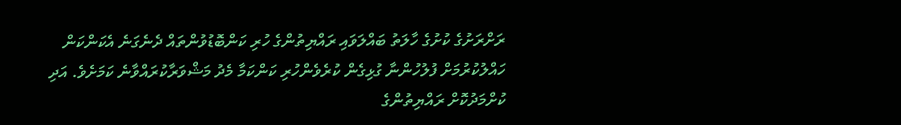ރަށްރަށުގެ ކުށުގެ ހާލަތު ބައްލަވައި ރައްޔިތުންގެ ހުރި ކަންބޮޑުވުންތައް ދެނެގަނެ އެކަންކަން ހައްލުކުރުމަށް ފުލުހުންނާ ގުޅިގެން ކުރެވެންހުރި ކަންކަމާ މެދު މަޝްވަރާކުރައްވާނެ ކަމަށެވެ. އަދި ކުށްމަދުކޮށް ރައްޔިތުންގެ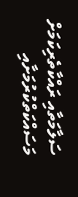ސަލާމަތާއި ރައްކާތެރިކަމަށް މަސައްކަތްކުރުމަށާއި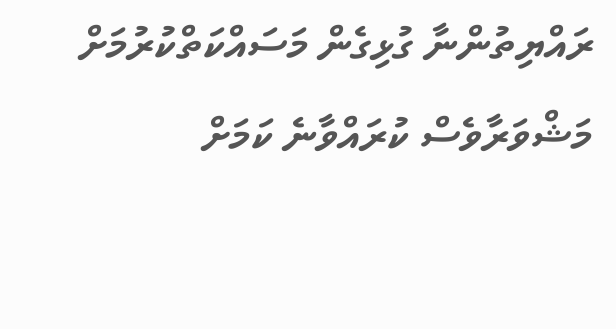ރައްޔިތުންނާ ގުޅިގެން މަސައްކަތްކުރުމަށް މަޝްވަރާވެސް ކުރައްވާނެ ކަމަށް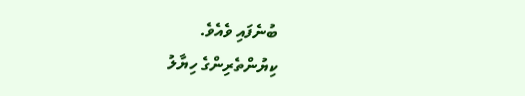ބުނެފައި ވެއެވެ.
ކިޔުންތެރިންގެ ހިޔާލު